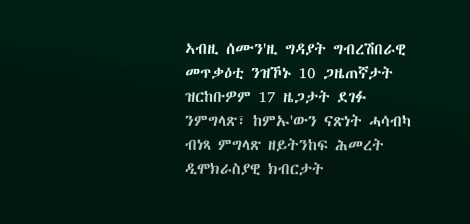ኣብዚ ሰሙን'ዚ ግዳያት ግብረሽበራዊ መጥቃዕቲ ንዝኾኑ 10 ጋዜጠኛታት ዝርከቡዎም 17 ዜጋታት ደገፉ ንምግላጽ፣ ከምኡ'ውን ናጽነት ሓሳብካ ብነጻ ምግላጽ ዘይትንከፍ ሕመረት ዲሞክራስያዊ ክብርታት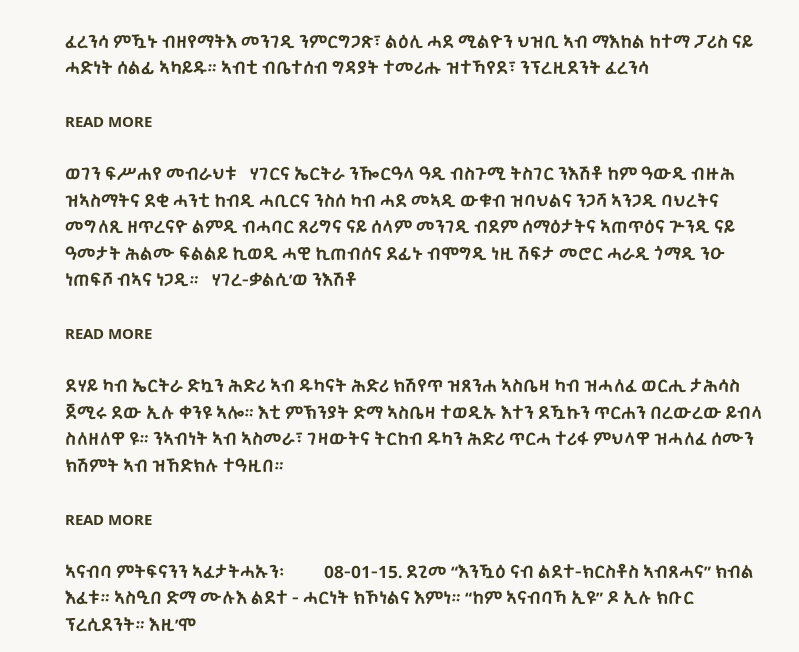ፈረንሳ ምዃኑ ብዘየማትእ መንገዲ ንምርግጋጽ፣ ልዕሊ ሓደ ሚልዮን ህዝቢ ኣብ ማእከል ከተማ ፓሪስ ናይ ሓድነት ሰልፊ ኣካይዱ። ኣብቲ ብቤተሰብ ግዳያት ተመሪሑ ዝተኻየደ፣ ንፕረዚደንት ፈረንሳ

READ MORE

ወገን ፍሥሐየ መብራህቱ   ሃገርና ኤርትራ ንዀርዓላ ዓዲ ብስጉሚ ትስገር ንእሽቶ ከም ዓውዲ ብዙሕ ዝኣስማትና ደቂ ሓንቲ ከብዲ ሓቢርና ንስሰ ካብ ሓደ መኣዲ ውቁብ ዝባህልና ንጋሻ ኣንጋዲ ባህረትና መግለጺ ዘጥረናዮ ልምዲ ብሓባር ጸሪግና ናይ ሰላም መንገዲ ብደም ሰማዕታትና ኣጠጥዕና ጕንዲ ናይ ዓመታት ሕልሙ ፍልልይ ኪወዲ ሓዊ ኪጠብሰና ደፊኑ ብሞግዲ ነዚ ሽፍታ መሮር ሓራዲ ጎማዲ ንዑ ነጠፍሾ ብኣና ነጋዲ።   ሃገረ-ቃልሲ’ወ ንእሽቶ

READ MORE

ደሃይ ካብ ኤርትራ ድኳን ሕድሪ ኣብ ዱካናት ሕድሪ ክሽየጥ ዝጸንሐ ኣስቤዛ ካብ ዝሓለፈ ወርሒ ታሕሳስ ጀሚሩ ደው ኢሉ ቀንዩ ኣሎ። እቲ ምኽንያት ድማ ኣስቤዛ ተወዲኡ እተን ደዃኩን ጥርሐን በረውረው ይብላ ስለዘለዋ ዩ። ንኣብነት ኣብ ኣስመራ፣ ገዛውትና ትርከብ ዱካን ሕድሪ ጥርሓ ተሪፋ ምህላዋ ዝሓለፈ ሰሙን ክሽምት ኣብ ዝኸድክሉ ተዓዚበ።

READ MORE

ኣናብባ ምትፍናንን ኣፈታትሓኡን፡          08-01-15. ደጊመ “እንዃዕ ናብ ልደተ-ክርስቶስ ኣብጸሓና” ክብል እፈቱ። ኣስዒበ ድማ ሙሉእ ልደተ - ሓርነት ክኾነልና እምነ። “ከም ኣናብባኻ ኢዩ” ዶ ኢሉ ክቡር ፕረሲደንት። እዚ’ሞ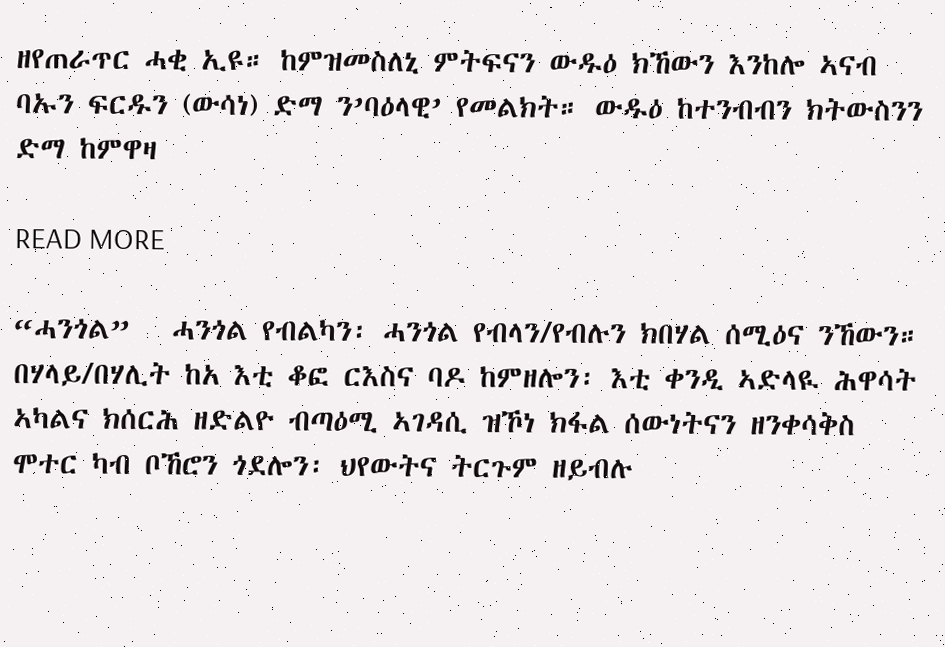ዘየጠራጥር ሓቂ ኢዩ። ከምዝመስለኒ ምትፍናን ውዱዕ ክኸውን እንከሎ ኣናብ ባኡን ፍርዱን (ውሳነ) ድማ ን’ባዕላዊ’ የመልክት። ውዱዕ ከተንብብን ክትውስንን ድማ ከምዋዛ

READ MORE

“ሓንጎል”   ሓንጎል የብልካን፡ ሓንጎል የብላን/የብሉን ክበሃል ሰሚዕና ንኸውን። በሃላይ/በሃሊት ከአ እቲ ቆፎ ርእስና ባዶ ከምዘሎን፡ እቲ ቀንዲ ኣድላዪ ሕዋሳት ኣካልና ክሰርሕ ዘድልዮ ብጣዕሚ ኣገዳሲ ዝኾነ ክፋል ሰውነትናን ዘንቀሳቅስ ሞተር ካብ ቦኸሮን ጎደሎን፡ ህየውትና ትርጉም ዘይብሉ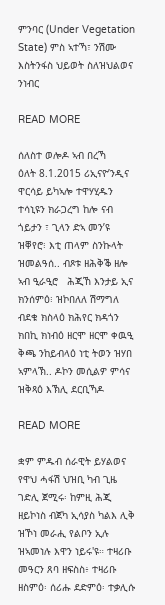ምንባር (Under Vegetation State) ምስ ኣተኻ፣ ንሽሙ እስትንፋስ ህይወት ስለዝህልወና ንነብር

READ MORE

ሰለስተ ወሎዶ ኣብ በረኻ                    ዕለት 8.1.2015 ሪኢናዮ’ንዲና  ዋርሳይ ይካኣሎ ተዋሃሂዱን ተሳኒዩን ክራጋረግ ከሎ ናብ ጎይታን ፣ ጊላን ድኣ መን’ዩ ዝቐየሮ፧ እቲ ጠላም ስንኩላት ዝመልዓሰ.. ብጾቱ ዘሕቅቕ ዘሎ ኣብ ዒራዒሮ   ሕጂኸ እንታይ ኢና ክንሰምዕ፧ ዝኮበለለ ሽማግለ ብደቁ ክስላዕ ክሕየር ክዳጎን ክበኪ ክነብዕ ዘርሞ ዘርሞ ቀዉዒ ቅጫ ንከይብላዕ ነቲ ትወን ዝሃበ ኣምላኽ.. ዶኮን መሲልዎ ምሳና ዝቅጻዕ እኽሊ ደርቢኻዶ

READ MORE

ቋም ምዱብ ሰራዊት ይሃልወና የዋህ ሓፋሽ ህዝቢ ካብ ጊዜ ገድሊ ጀሚሩ፡ ከምዚ ሕጂ ዘይኮነስ ብጀካ ኢሳያስ ካልእ ሊቅ ዝኾነ መራሒ የልቦን ኢሉ ዝኣመነሉ እዋን ነይሩ'ዩ። ተዛሪቡ መዓርን ጸባ ዘፍስስ፥ ተዛሪቡ ዘስምዕ፡ ሰሪሑ ደድምዕ፡ ተቃሊሱ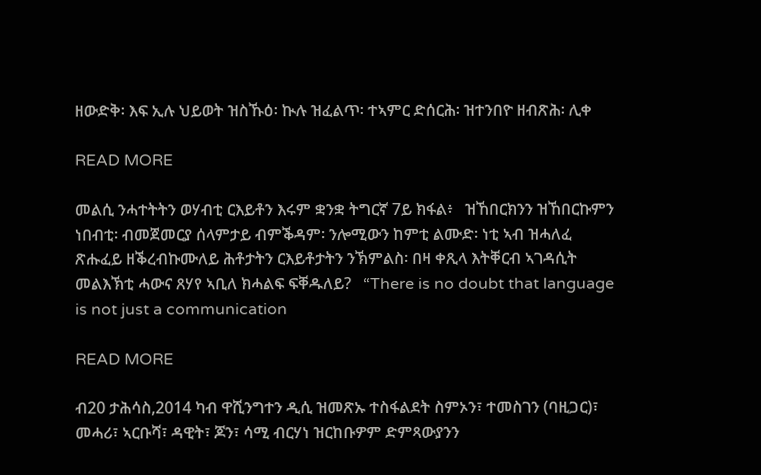ዘውድቅ፡ እፍ ኢሉ ህይወት ዝስኹዕ፡ ኲሉ ዝፈልጥ፡ ተኣምር ድሰርሕ፡ ዝተንበዮ ዘብጽሕ፡ ሊቀ

READ MORE

መልሲ ንሓተትትን ወሃብቲ ርእይቶን እሩም ቋንቋ ትግርኛ 7ይ ክፋል፥   ዝኸበርክንን ዝኸበርኩምን ነበብቲ፡ ብመጀመርያ ሰላምታይ ብምቕዳም፡ ንሎሚውን ከምቲ ልሙድ፡ ነቲ ኣብ ዝሓለፈ ጽሑፈይ ዘቕረብኩሙለይ ሕቶታትን ርእይቶታትን ንኽምልስ፡ በዛ ቀጺላ እትቐርብ ኣገዳሲት መልእኽቲ ሓውና ጸሃየ ኣቢለ ክሓልፍ ፍቐዱለይ?   “There is no doubt that language is not just a communication

READ MORE

ብ20 ታሕሳስ,2014 ካብ ዋሺንግተን ዲሲ ዝመጽኡ ተስፋልደት ስምኦን፣ ተመስገን (ባዚጋር)፣ መሓሪ፣ ኣርቡሻ፣ ዳዊት፣ ጆን፣ ሳሚ ብርሃነ ዝርከቡዎም ድምጻውያንን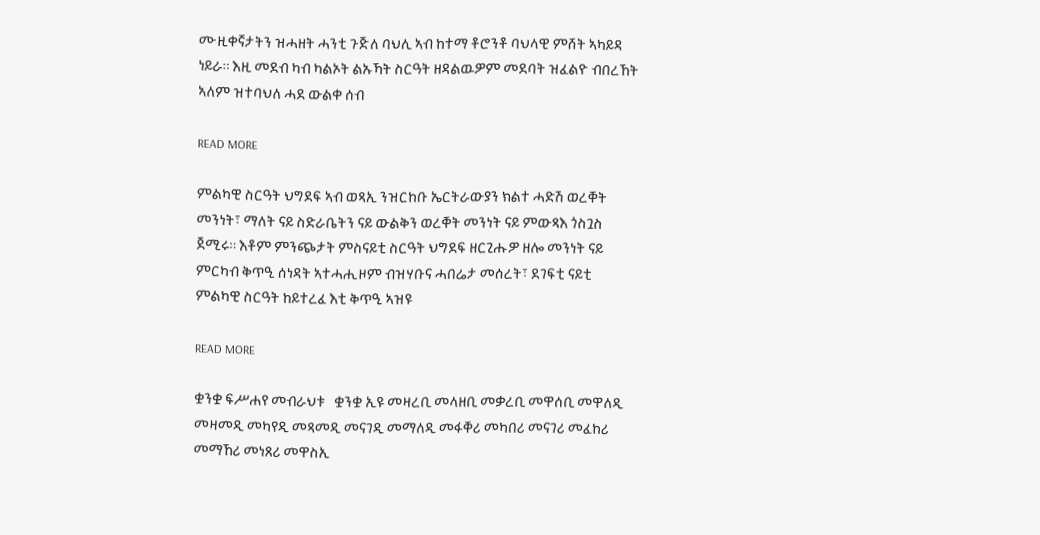ሙዚቀኛታትን ዝሓዘት ሓንቲ ጉጅለ ባህሊ ኣብ ከተማ ቶሮንቶ ባህላዊ ምሸት ኣካይዳ ነይራ። እዚ መደብ ካብ ካልኦት ልኡኻት ስርዓት ዘዳልዉዎም መደባት ዝፈልዮ ብበረኸት ኣለም ዝተባህለ ሓደ ውልቀ ሰብ

READ MORE

ምልካዊ ስርዓት ህግደፍ ኣብ ወጻኢ ንዝርከቡ ኤርትራውያን ክልተ ሓድሽ ወረቐት መንነት፣ ማለት ናይ ስድራቤትን ናይ ውልቅን ወረቐት መንነት ናይ ምውጻእ ጎስጓስ ጀሚሩ። እቶም ምንጭታት ምስናይቲ ስርዓት ህግደፍ ዘርጊሑዎ ዘሎ መንነት ናይ ምርካብ ቅጥዒ ሰነዳት ኣተሓሒዞም ብዝሃቡና ሓበሬታ መሰረት፣ ደገፍቲ ናይቲ ምልካዊ ስርዓት ከይተረፈ እቲ ቅጥዒ ኣዝዩ

READ MORE

ቋንቋ ፍሥሐየ መብራህቱ   ቋንቋ ኢዩ መዛረቢ መላዘቢ መቃረቢ መዋሰቢ መዋለዲ መዛመዲ መካየዲ መጻመዲ መናገዲ መማለዲ መፋቐሪ መካበሪ መናገሪ መፈከሪ መማኸሪ መነጸሪ መዋስኢ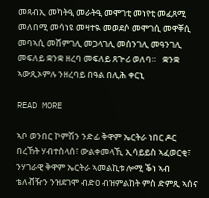መጻብኢ መካትዒ መራትዒ መሞገቲ መነየቲ መፈጸሚ መለበሚ መሳነዩ መዛተዪ መወደሶ መሞገሲ መዋቐሲ መባኣሲ መሸምገሊ መጋላገሊ መሰንገሊ መዓንገሊ መፍለይ ቋንቋ ዘረባ መፍለይ ጸጕሪ ወለባ።   ቋንቋ ኣውጺኦምሉ ንዘረባይ በዓል በሊሕ ቀርኒ

READ MORE

ኣቦ ወንበር ኮምሽን ንድፊ ቅዋም ኤርትራ ነበር ዶር በረኸት ሃብተስላሰ፣ ውልቀመላኺ ኢሳይይስ ኣፈወርቂ፣ ንሃገራዊ ቅዋም ኤርትራ ኣመልኪቱ ሎሚ ቕነ ኣብ ቴለቭዥን ንዝደገሞ ብድዐ ብዝምልከት ምስ ድምጺ ኣሰና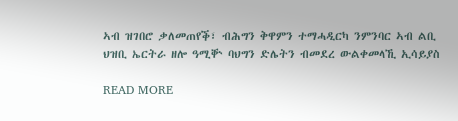ኣብ ዝገበሮ ቃለመጠየቕ፣ ብሕግን ቅዋምን ተማሓዲርካ ንምንባር ኣብ ልቢ ህዝቢ ኤርትራ ዘሎ ዓሚቝ ባህግን ድሌትን ብመደረ ውልቀመላኺ ኢሳይያስ

READ MORE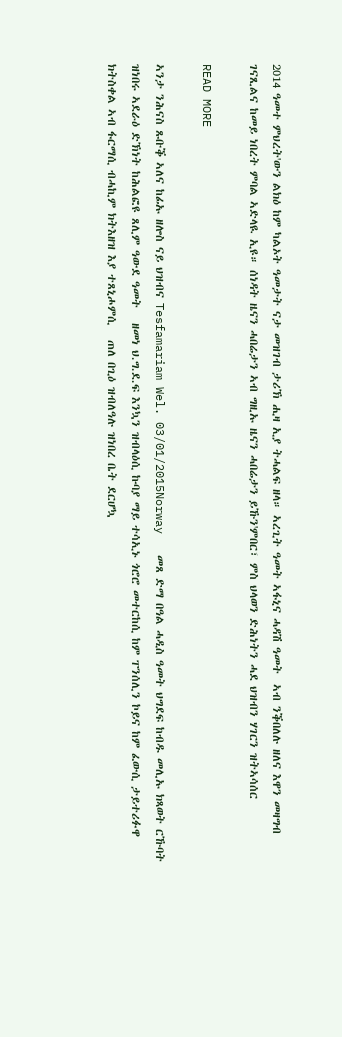2014 ዓመተ ምህረት'ውን ልክዕ ከም ካልኦት ዓመታት ናታ መዝገብ ታሪኽ ሒዛ ኢያ ትሓልፍ ዘላ። ኣረጊት ዓመት ኣፋኒና ሓዳሽ ዓመት  ኣብ ንቕበለሉ ዘለና እዋን መዛግብ ገናጺልና ከመይ ነበረት ምባል ኣድላዪ ኢዩ። ሰነዳት ዜናን ሓበሬታን ኣብ ግዚኡ ዜናን ሓበሬታን ይኹን'ምበር፣ ምስ ህላወን ድሕነትን ሓደ ህዝብን ሃገርን ዝትኣሳሰር

READ MORE

ኣንታ ንሕናስ ጹቡቕ ኣለና ከፊኡ ዘሎስ ናይ ህዝብና Tesfamariam Wel. 03/01/2015Norway   መጸ ድማ በዓል ሓዲስ ዓመት ህግደፍ ከብዱ መሊኡ ክጻወት ርኹባት ዝነበሩ ኣደራዕ ድኽነት ከሕልፎዩ ጸሊም ዓውደ ዓመት   ዘመነ ህ.ግ.ደ.ፍ እንኳን ዝብላዕሲ ኩባያ ማይ ተሳኢኑ ጎሮሮ መተርከሲ ከም ፐንሰሊን ኮይና ከም ፈውሲ ታይተሪፉዋ ክትስቀል ኣብ ፋርማሲ ብሓኪም ክትእዘዝ እያ ተጸኒሖምሲ   ጠለ በጊዕ ዝብለዓሉ ዝነበረ ቤት ደርሆኳ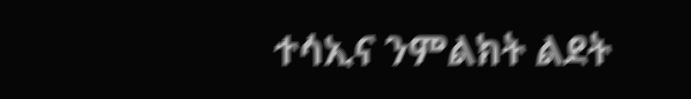ተሳኢና ንምልክት ልደት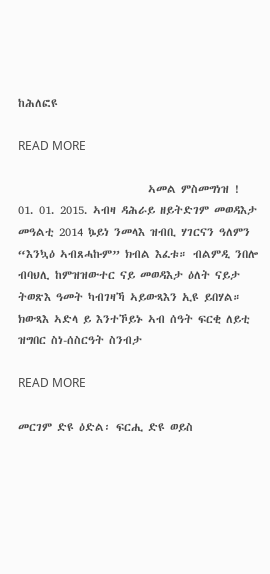ከሕለፎዩ

READ MORE

                          ኣመል ምስመግነዝ !     01. 01. 2015. ኣብዛ ዳሕራይ ዘይትድገም መወዳእታ መዓልቲ 2014 ኴይነ ንመላእ ዝብቢ ሃገርናን ዓለምን “እንኳዕ ኣብጸሓኩም” ክብል እፈቱ። ብልምዲ ንበሎ ብባህሊ ከምዝዝውተር ናይ መወዳእታ ዕለት ናይታ ትወጽእ ዓመት ካብገዛኻ ኣይውጻእን ኢዩ ይበሃል። ክውጻእ ኣድላ ይ እንተኾይኑ ኣብ ሰዓት ፍርቂ ለይቲ ዝግበር ስነ-ሰስርዓት ስንብታ

READ MORE

መርገም ድዩ ዕድል፡ ፍርሒ ድዩ ወይስ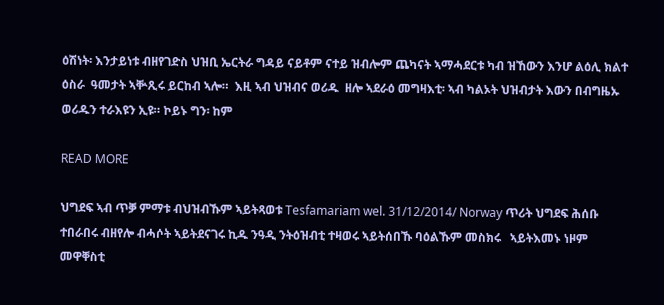ዕሽነት፡ እንታይነቱ ብዘየገድስ ህዝቢ ኤርትራ ግዳይ ናይቶም ናተይ ዝብሎም ጨካናት ኣማሓደርቱ ካብ ዝኸውን እንሆ ልዕሊ ክልተ ዕስራ  ዓመታት ኣቝጺሩ ይርከብ ኣሎ።  እዚ ኣብ ህዝብና ወሪዱ  ዘሎ ኣደራዕ መግዛእቲ፡ ኣብ ካልኦት ህዝብታት እውን በብግዜኡ ወሪዱን ተራእዩን ኢዩ። ኮይኑ ግን፡ ከም

READ MORE

ህግደፍ ኣብ ጥቓ ምማቱ ብህዝብኹም ኣይትጻወቱ Tesfamariam wel. 31/12/2014/ Norway ጥሪት ህግደፍ ሕሰቡ ተበራበሩ ብዘየሎ ብሓሶት ኣይትደናገሩ ኪዱ ንዓዲ ንትዕዝብቲ ተዛወሩ ኣይትሰበኹ ባዕልኹም መስክሩ   ኣይትእመኑ ነዞም መዋቐስቲ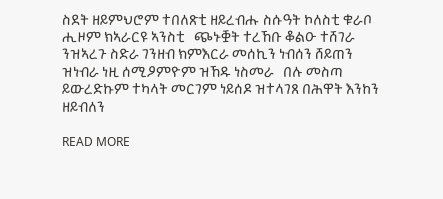ስደት ዘይምህሮም ተበለጽቲ ዘይረብሑ ስሱዓት ኮለስቲ ቁራቦ ሒዞም ክኣራርዩ ኣንስቲ   ጭኑቛት ተረኸቡ ቆልዑ ተሸገራ ንዝኣረጉ ስድራ ገንዘብ ክምእርራ መሰኪን ነብሰን ሸይጠን ዝነብራ ነዚ ሰሚዖምዮም ዝኸዱ ነስመራ   በሉ መስጣ ይውረድኩም ተካላት መርገም ነይሰዶ ዝተላገጸ በሕዋት እንከን ዘይብለን

READ MORE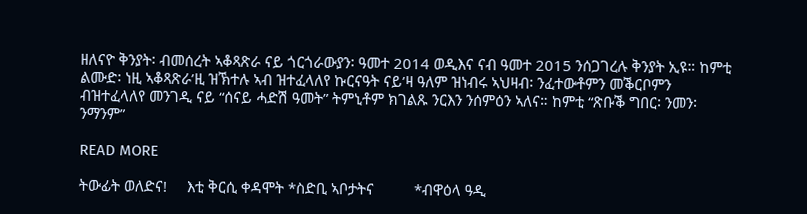ዘለናዮ ቅንያት፡ ብመሰረት ኣቆጻጽራ ናይ ጎርጎራውያን፡ ዓመተ 2014 ወዲእና ናብ ዓመተ 2015 ንሰጋገረሉ ቅንያት ኢዩ። ከምቲ ልሙድ፡ ነዚ ኣቆጻጽራ’ዚ ዝኽተሉ ኣብ ዝተፈላለየ ኩርናዓት ናይ’ዛ ዓለም ዝነብሩ ኣህዛብ፡ ንፈተውቶምን መቕርቦምን ብዝተፈላለየ መንገዲ ናይ “ሰናይ ሓድሽ ዓመት” ትምኒቶም ክገልጹ ንርእን ንሰምዕን ኣለና። ከምቲ “ጽቡቕ ግበር፡ ንመን፡ ንማንም”

READ MORE

ትውፊት ወለድና!     እቲ ቅርሲ ቀዳሞት *ስድቢ ኣቦታትና          *ብዋዕላ ዓዲ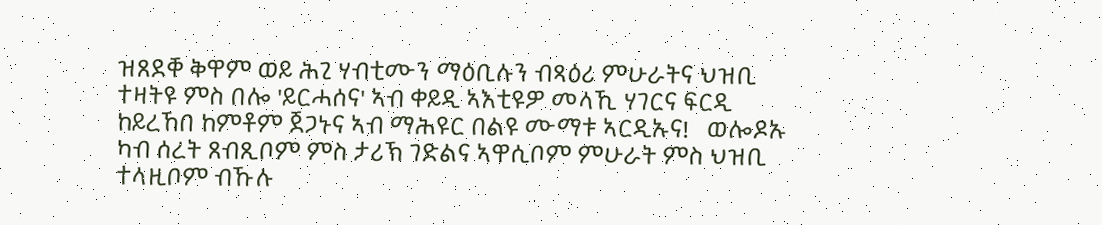ዝጸደቐ ቅዋም ወይ ሕጊ ሃብቲሙን ማዕቢሉን ብጻዕሪ ምሁራትና ህዝቢ ተዛትዩ ምስ በሎ 'ይርሓሰና' ኣብ ቀይዲ ኣእቲዩዎ መላኺ ሃገርና ፍርዲ ከይረኸበ ከምቶም ጀጋኑና ኣብ ማሕዩር በልዩ ሙማቱ ኣርዲኡና!   ወሎዶኡ ካብ ሰረት ጸብጺቦም ምስ ታሪኽ ገድልና ኣዋሲቦም ምሁራት ምስ ህዝቢ ተላዚቦም ብኹሉ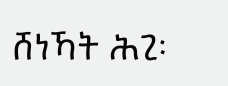ሸነኻት ሕጊ፡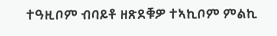ተዓዚቦም ብባይቶ ዘጽደቑዎ ተኣኪቦም ምልኪ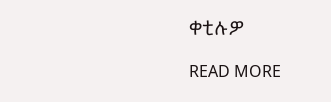ቀቲሉዎ

READ MORE